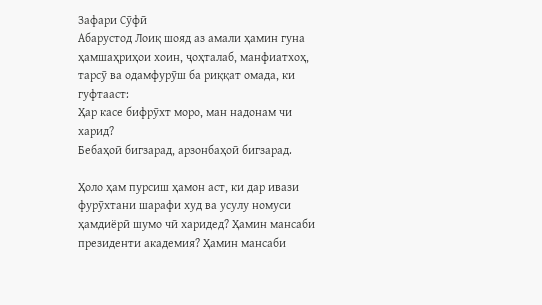Зафари Сӯфӣ
Абарустод Лоиқ шояд аз амали ҳамин гуна ҳамшаҳриҳои хоин, ҷоҳталаб, манфиатхоҳ, тарсӯ ва одамфурӯш ба риққат омада, ки гуфтааст:
Ҳар касе бифрӯхт моро, ман надонам чи харид?
Бебаҳоӣ бигзарад, арзонбаҳоӣ бигзарад.

Ҳоло ҳам пурсиш ҳамон аст, ки дар ивази фурӯхтани шарафи худ ва усулу номуси ҳамдиёрӣ шумо чӣ харидед? Ҳамин мансаби президенти академия? Ҳамин мансаби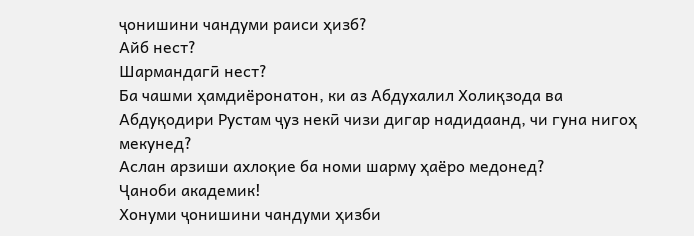ҷонишини чандуми раиси ҳизб?
Айб нест?
Шармандагӣ нест?
Ба чашми ҳамдиёронатон, ки аз Абдухалил Холиқзода ва Абдуқодири Рустам ҷуз некӣ чизи дигар надидаанд, чи гуна нигоҳ мекунед?
Аслан арзиши ахлоқие ба номи шарму ҳаёро медонед?
Ҷаноби академик!
Хонуми ҷонишини чандуми ҳизби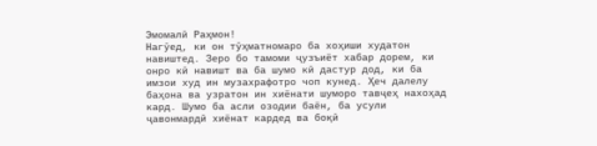Эмомалӣ Раҳмон!
Нагӯед, ки он тӯҳматномаро ба хоҳиши худатон навиштед. Зеро бо тамоми ҷузъиёт хабар дорем, ки онро кӣ навишт ва ба шумо кӣ дастур дод, ки ба имзои худ ин музахрафотро чоп кунед. Ҳеч далелу баҳона ва узратон ин хиёнати шуморо тавҷеҳ нахоҳад кард. Шумо ба асли озодии баён, ба усули ҷавонмардӣ хиёнат кардед ва боқӣ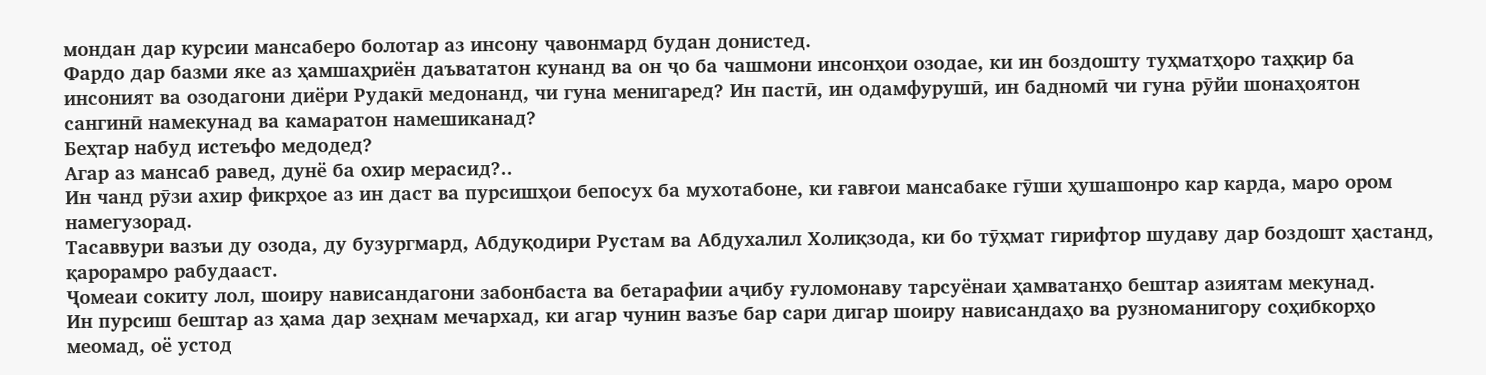мондан дар курсии мансаберо болотар аз инсону ҷавонмард будан донистед.
Фардо дар базми яке аз ҳамшаҳриён даъвататон кунанд ва он ҷо ба чашмони инсонҳои озодае, ки ин боздошту туҳматҳоро таҳқир ба инсоният ва озодагони диёри Рудакӣ медонанд, чи гуна менигаред? Ин пастӣ, ин одамфурушӣ, ин бадномӣ чи гуна рӯйи шонаҳоятон сангинӣ намекунад ва камаратон намешиканад?
Беҳтар набуд истеъфо медодед?
Агар аз мансаб равед, дунё ба охир мерасид?..
Ин чанд рӯзи ахир фикрҳое аз ин даст ва пурсишҳои бепосух ба мухотабоне, ки ғавғои мансабаке гӯши ҳушашонро кар карда, маро ором намегузорад.
Тасаввури вазъи ду озода, ду бузургмард, Абдуқодири Рустам ва Абдухалил Холиқзода, ки бо тӯҳмат гирифтор шудаву дар боздошт ҳастанд, қарорамро рабудааст.
Ҷомеаи сокиту лол, шоиру нависандагони забонбаста ва бетарафии аҷибу ғуломонаву тарсуёнаи ҳамватанҳо бештар азиятам мекунад.
Ин пурсиш бештар аз ҳама дар зеҳнам мечархад, ки агар чунин вазъе бар сари дигар шоиру нависандаҳо ва рузноманигору соҳибкорҳо меомад, оё устод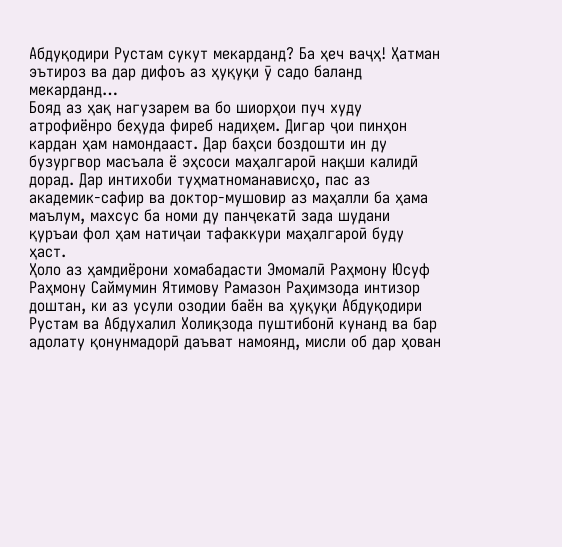Абдуқодири Рустам сукут мекарданд? Ба ҳеч ваҷҳ! Ҳатман эътироз ва дар дифоъ аз ҳуқуқи ӯ садо баланд мекарданд…
Бояд аз ҳақ нагузарем ва бо шиорҳои пуч худу атрофиёнро беҳуда фиреб надиҳем. Дигар ҷои пинҳон кардан ҳам намондааст. Дар баҳси боздошти ин ду бузургвор масъала ё эҳсоси маҳалгароӣ нақши калидӣ дорад. Дар интихоби туҳматноманависҳо, пас аз академик-сафир ва доктор-мушовир аз маҳалли ба ҳама маълум, махсус ба номи ду панҷекатӣ зада шудани қуръаи фол ҳам натиҷаи тафаккури маҳалгароӣ буду ҳаст.
Ҳоло аз ҳамдиёрони хомабадасти Эмомалӣ Раҳмону Юсуф Раҳмону Саймумин Ятимову Рамазон Раҳимзода интизор доштан, ки аз усули озодии баён ва ҳуқуқи Абдуқодири Рустам ва Абдухалил Холиқзода пуштибонӣ кунанд ва бар адолату қонунмадорӣ даъват намоянд, мисли об дар ҳован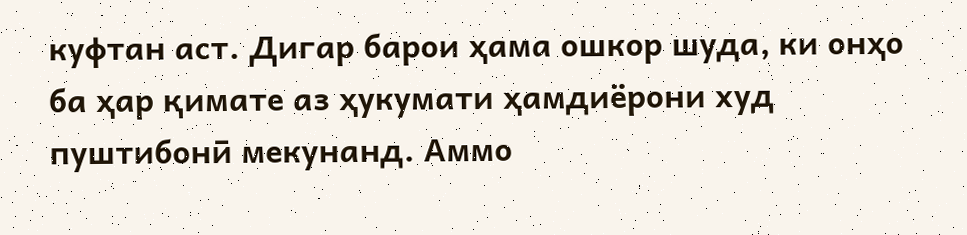куфтан аст. Дигар барои ҳама ошкор шуда, ки онҳо ба ҳар қимате аз ҳукумати ҳамдиёрони худ пуштибонӣ мекунанд. Аммо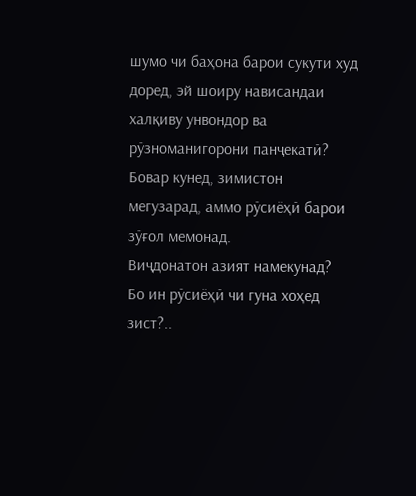шумо чи баҳона барои сукути худ доред, эй шоиру нависандаи халқиву унвондор ва рӯзноманигорони панҷекатӣ? Бовар кунед, зимистон мегузарад, аммо рӯсиёҳӣ барои зӯғол мемонад.
Виҷдонатон азият намекунад?
Бо ин рӯсиёҳӣ чи гуна хоҳед зист?..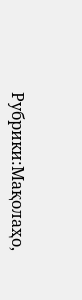Рубрики:Мақолаҳо,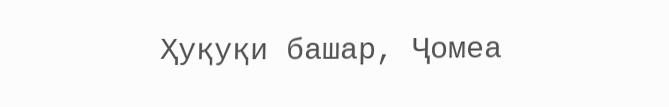Ҳуқуқи башар, Ҷомеа